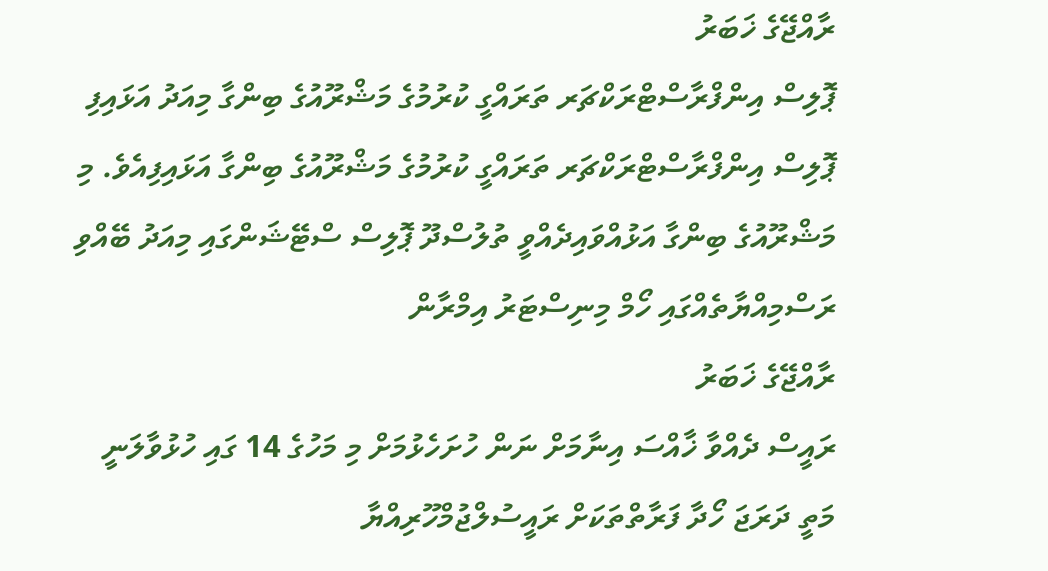ރާއްޖޭގެ ޚަބަރު
ޕޮލިސް އިންފްރާސްޓްރަކްޗަރ ތަރައްގީ ކުރުމުގެ މަޝްރޫއުގެ ބިންގާ މިއަދު އަޅައިފި
ޕޮލިސް އިންފްރާސްޓްރަކްޗަރ ތަރައްގީ ކުރުމުގެ މަޝްރޫއުގެ ބިންގާ އަޅައިފިއެވެ. މި މަޝްރޫއުގެ ބިންގާ އަޅުއްވައިދެއްވީ ތުލުސްދޫ ޕޮލިސް ސްޓޭޝަންގައި މިއަދު ބޭއްވި ރަސްމިއްޔާތެއްގައި ހޯމް މިނިސްޓަރު އިމްރާން
ރާއްޖޭގެ ޚަބަރު
ރައީސް ދެއްވާ ޚާއްސަ އިނާމަށް ނަން ހުށަހެޅުމަށް މި މަހުގެ 14 ގައި ހުޅުވާލަނީ
މަތީ ދަރަޖަ ހޯދާ ފަރާތްތަކަށް ރައީސުލްޖުމްހޫރިއްޔާ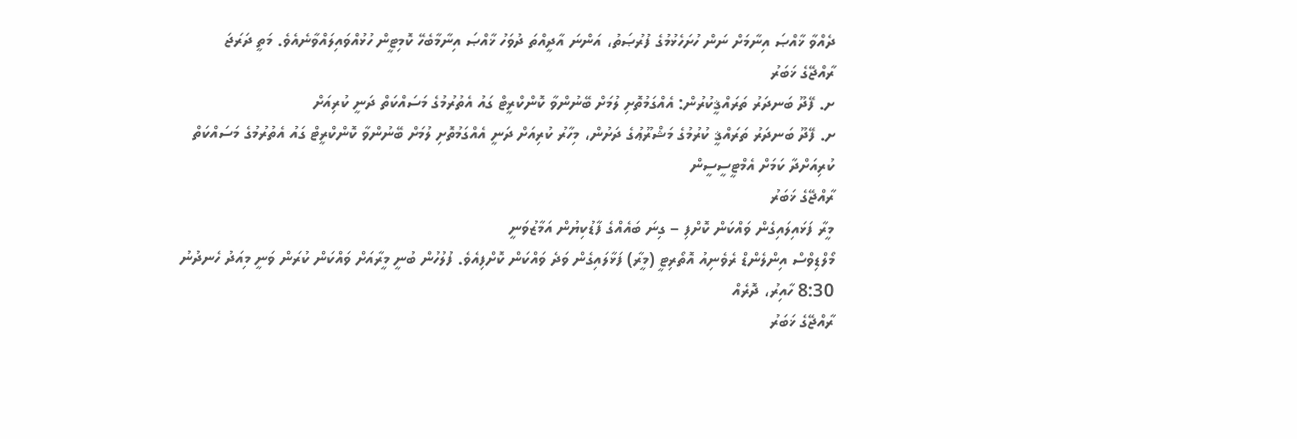ދެއްވާ ޚާއްޞަ އިނާމަށް ނަން ހުށަހެޅުމުގެ ފުރުޞަތު، އަންނަ އާދީއްތަ ދުވަހު ޚާއްޞަ އިނާމާބެހޭ ކޮމިޓީން ހުޅުއްވައިލައްވާނެއެވެ. މަތީ ދަރަޖަ
ރާއްޖޭގެ ޚަބަރު
ށ. ފޭދޫ ބަނދަރު ތަރައްޤީކުރުން: އެއްގަމުތޮށި ލުމަށް ބޭނުންވާ ކޮންކްރީޓް ގައު އެތުރުމުގެ މަސައްކަތް ދަނީ ކުރިއަށް
ށ. ފޭދޫ ބަނދަރު ތަރައްޤީ ކުރުމުގެ މަޝްރޫޢުގެ ދަށުން، މިހާރު ކުރިއަށް ދަނީ އެއްގަމުތޮށި ލުމަށް ބޭނުންވާ ކޮންކްރީޓް ގައު އެތުރުމުގެ މަސައްކަތް ކުރިއަށްދާ ކަމަށް އެމްޓީސީސީން
ރާއްޖޭގެ ޚަބަރު
މީރާ ފަޅައިލައިގެން ވައްކަން ކޮށްފި – ގިނަ ބައެއްގެ ފާޑުކިޔުން އަމާޒުވަނީ
މޯލްޑިވްސް އިންލެންޑް ރެވެނިއު އޮތޯރިޓީ (މީރާ) ފަޅާލައިގެން ވަދެ ވައްކަން ކޮށްފިއެވެ. ފުލުހުން ބުނީ މީރާއަށް ވައްކަން ކުރަން ވަނީ މިއަދު ހެނދުނު 8:30 ހާއިރު، ދޮރެއް
ރާއްޖޭގެ ޚަބަރު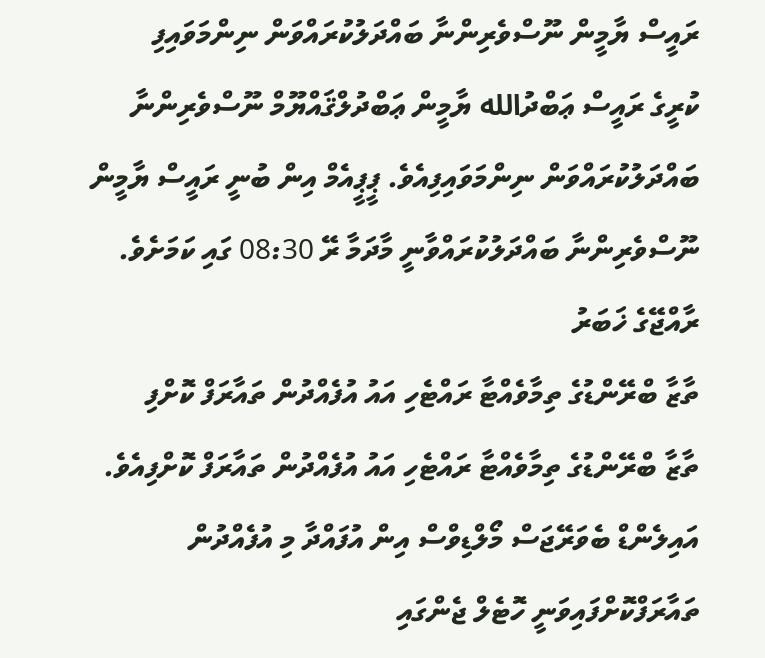ރައީސް ޔާމީން ނޫސްވެރިންނާ ބައްދަލުކުރައްވަން ނިންމަވައިފި
ކުރީގެ ރައީސް ޢަބްދުالله ޔާމީން ޢަބްދުލްޤައްޔޫމް ނޫސްވެރިންނާ ބައްދަލުކުރައްވަން ނިންމަވައިފިއެވެ. ޕީޕީއެމް އިން ބުނީ ރައީސް ޔާމީން ނޫސްވެރިންނާ ބައްދަލުކުރައްވާނީ މާދަމާ ރޭ 08:30 ގައި ކަމަށެވެ.
ރާއްޖޭގެ ޚަބަރު
ތާޒާ ބްރޭންޑުގެ ތިމާވެއްޓާ ރައްޓެހި އައު އުފެއްދުން ތައާރަފް ކޮށްފި
ތާޒާ ބްރޭންޑުގެ ތިމާވެއްޓާ ރައްޓެހި އައު އުފެއްދުން ތައާރަފް ކޮށްފިއެވެ. އައިލެންޑް ބެވަރޭޖަސް މޯލްޑިވްސް އިން އުފައްދާ މި އުފެއްދުން ތައާރަފްކޮށްފައިވަނީ ހޮޓެލް ޖެންގައި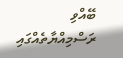ބޭއްވި ރަސްމިއްޔާތެއްގައި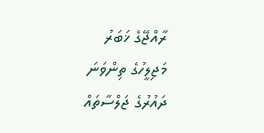ރާއްޖޭގެ ޚަބަރު
މަޖިލީހުގެ ތިންވަނަ ދައުރުގެ ޖަލްސާތައް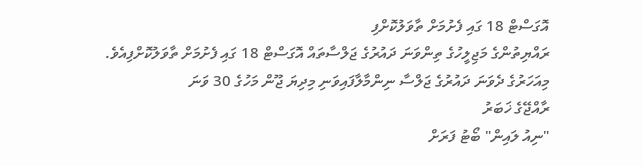އޮގަސްޓް 18 ގައި ފެށުމަށް ތާވަލުކޮށްފި
ރައްޔިތުންގެ މަޖިލީހުގެ ތިންވަނަ ދައުރުގެ ޖަލްސާތައް އޮގަސްޓް 18 ގައި ފެށުމަށް ތާވަލުކޮށްފިއެވެ. މިއަހަރުގެ ދެވަނަ ދައުރުގެ ޖަލްސާ ނިންމާލާފައިވަނި މިދިޔަ ޖޫން މަހުގެ 30 ވަނަ
ރާއްޖޭގެ ޚަބަރު
"ނިއު ލައިން" ބޯޓު ފަރަށް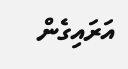އަރައިގެން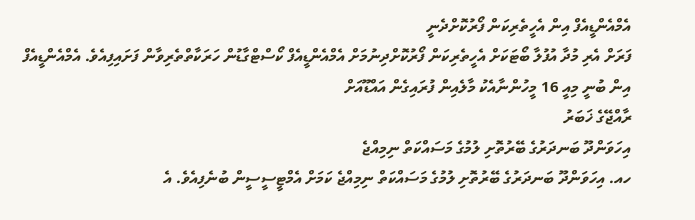އެމްއެންޑީއެފް އިން އެހީތެރިކަން ފޯރުކޮށްދެނީ
ފަރަށް އެރި މުދާ އުފުލާ ބޯޓަކަށް އެހީތެރިކަން ފޯރުކޮށްދިނުމަށް އެމްއެންޑީއެފް ކޯސްޓްގާޑުން ހަރަކާތްތެރިވާން ފަށައިފިއެވެ. އެމްއެންޑީއެފް އިން ބުނީ މިއީ 16 މީހުންނާއެކު މާލެއިން ފުރައިގެން އައްޑޫއަށް
ރާއްޖޭގެ ޚަބަރު
އިހަވަންދޫ ބަނދަރުގެ ބޭރުތޮށި ލުމުގެ މަސައްކަތް ނިމިއްޖެ
ހއ. އިހަވަންދޫ ބަނދަރުގެ ބޭރުތޮށި ލުމުގެ މަސައްކަތް ނިމިއްޖެ ކަމަށް އެމްޓީސީސީން ބުނެފިއެވެ. އެ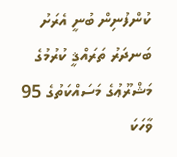ކުންފުނިން ބުނީ އެރަށު ބަނދަރު ތަރައްޤީ ކުރުމުގެ މަޝްރޫޢުގެ މަސައްކަތުގެ 95
ވާހަކަ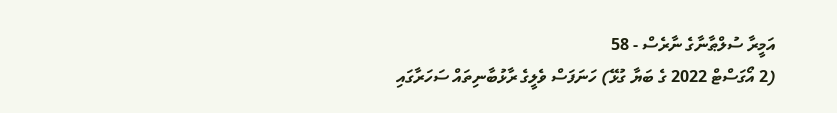އަމީރާ ސުލްޠާނާގެ ނާރެސް - 58
(2 އޯގަސްޓް 2022 ގެ ބަޔާ ގުޅޭ) ހަނަފަސް ވެލީގެ ރާޅުބާނިތައް ސަހަރާގައި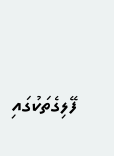ފޭލިގެތަކުގައި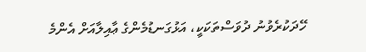ހޭދަކުރެވުނު ދުވަސްތަކަކީ، އަޅުގަނޑުމެންގެ ޢާއިލާއަށް އެންމެ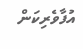އުފާވެރިކަން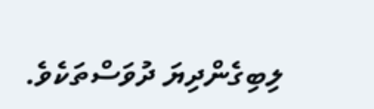ލިބިގެންދިޔަ ދުވަސްތަކެވެ.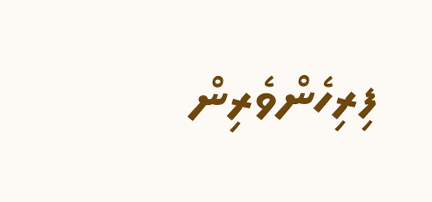ފިރިހެންވެރިން